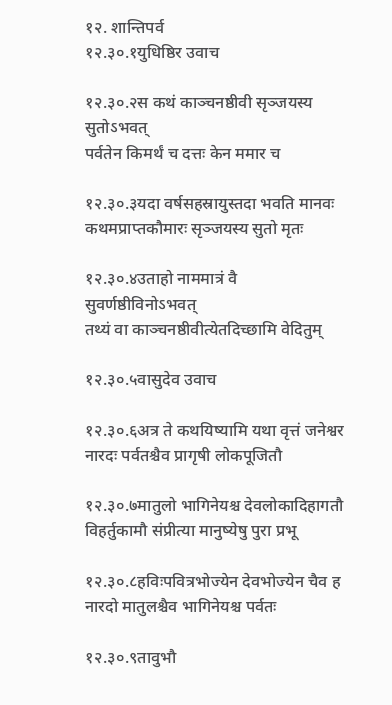१२. शान्तिपर्व
१२.३०.१युधिष्ठिर उवाच

१२.३०.२स कथं काञ्चनष्ठीवी सृञ्जयस्य सुतोऽभवत्
पर्वतेन किमर्थं च दत्तः केन ममार च

१२.३०.३यदा वर्षसहस्रायुस्तदा भवति मानवः
कथमप्राप्तकौमारः सृञ्जयस्य सुतो मृतः

१२.३०.४उताहो नाममात्रं वै सुवर्णष्ठीविनोऽभवत्
तथ्यं वा काञ्चनष्ठीवीत्येतदिच्छामि वेदितुम्

१२.३०.५वासुदेव उवाच

१२.३०.६अत्र ते कथयिष्यामि यथा वृत्तं जनेश्वर
नारदः पर्वतश्चैव प्रागृषी लोकपूजितौ

१२.३०.७मातुलो भागिनेयश्च देवलोकादिहागतौ
विहर्तुकामौ संप्रीत्या मानुष्येषु पुरा प्रभू

१२.३०.८हविःपवित्रभोज्येन देवभोज्येन चैव ह
नारदो मातुलश्चैव भागिनेयश्च पर्वतः

१२.३०.९तावुभौ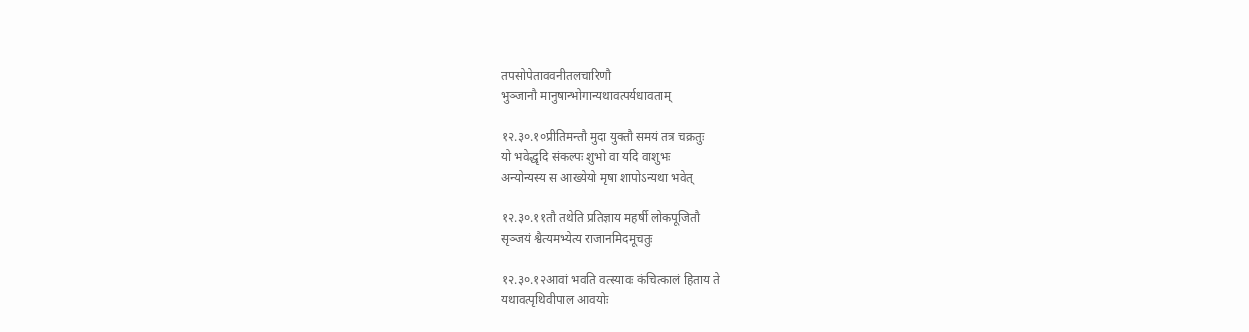तपसोपेताववनीतलचारिणौ
भुञ्जानौ मानुषान्भोगान्यथावत्पर्यधावताम्

१२.३०.१०प्रीतिमन्तौ मुदा युक्तौ समयं तत्र चक्रतुः
यो भवेद्धृदि संकल्पः शुभो वा यदि वाशुभः
अन्योन्यस्य स आख्येयो मृषा शापोऽन्यथा भवेत्

१२.३०.११तौ तथेति प्रतिज्ञाय महर्षी लोकपूजितौ
सृञ्जयं श्वैत्यमभ्येत्य राजानमिदमूचतुः

१२.३०.१२आवां भवति वत्स्यावः कंचित्कालं हिताय ते
यथावत्पृथिवीपाल आवयोः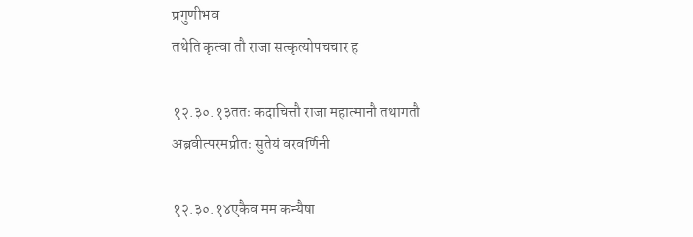प्रगुणीभव
तथेति कृत्वा तौ राजा सत्कृत्योपचचार ह

१२.३०.१३ततः कदाचित्तौ राजा महात्मानौ तथागतौ
अब्रवीत्परमप्रीतः सुतेयं वरवर्णिनी

१२.३०.१४एकैव मम कन्यैषा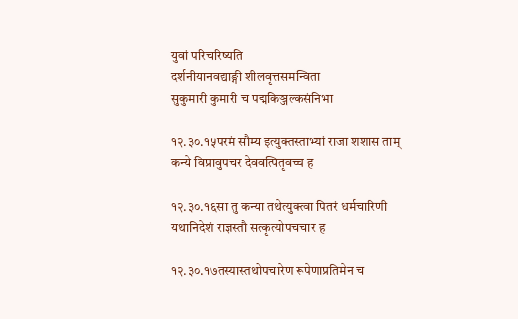युवां परिचरिष्यति
दर्शनीयानवद्याङ्गी शीलवृत्तसमन्विता
सुकुमारी कुमारी च पद्मकिञ्जल्कसंनिभा

१२.३०.१५परमं सौम्य इत्युक्तस्ताभ्यां राजा शशास ताम्
कन्ये विप्रावुपचर देववत्पितृवच्च ह

१२.३०.१६सा तु कन्या तथेत्युक्त्वा पितरं धर्मचारिणी
यथानिदेशं राज्ञस्तौ सत्कृत्योपचचार ह

१२.३०.१७तस्यास्तथोपचारेण रूपेणाप्रतिमेन च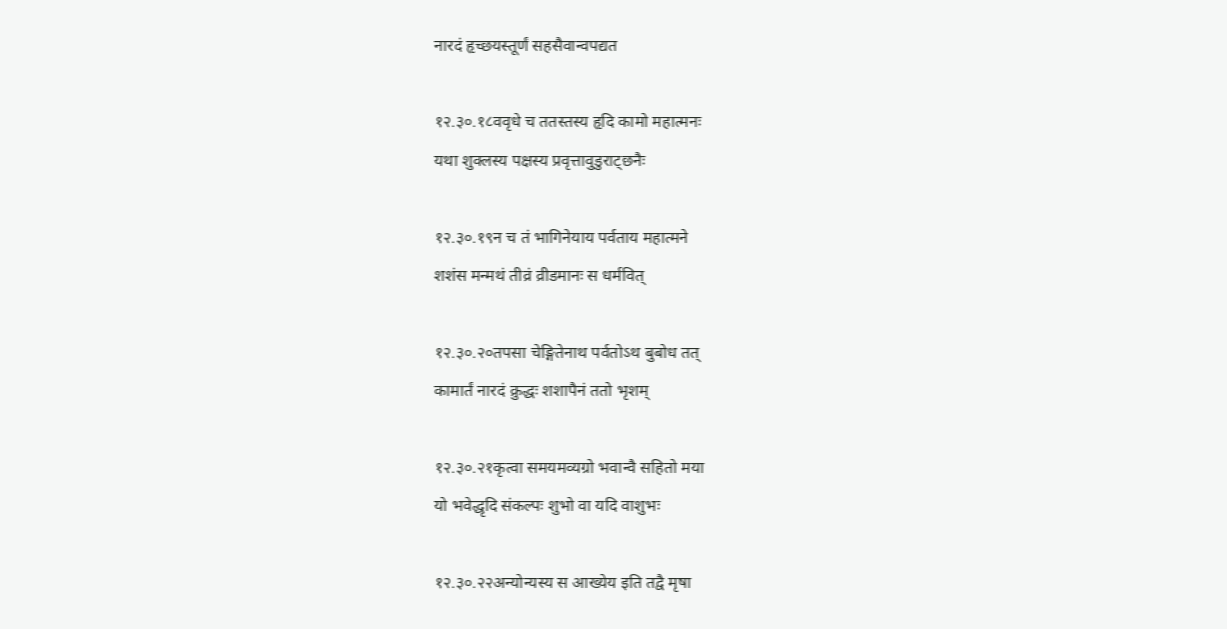नारदं हृच्छयस्तूर्णं सहसैवान्वपद्यत

१२.३०.१८ववृधे च ततस्तस्य हृदि कामो महात्मनः
यथा शुक्लस्य पक्षस्य प्रवृत्तावुडुराट्छनैः

१२.३०.१९न च तं भागिनेयाय पर्वताय महात्मने
शशंस मन्मथं तीव्रं व्रीडमानः स धर्मवित्

१२.३०.२०तपसा चेङ्गितेनाथ पर्वतोऽथ बुबोध तत्
कामार्तं नारदं क्रुद्धः शशापैनं ततो भृशम्

१२.३०.२१कृत्वा समयमव्यग्रो भवान्वै सहितो मया
यो भवेद्धृदि संकल्पः शुभो वा यदि वाशुभः

१२.३०.२२अन्योन्यस्य स आख्येय इति तद्वै मृषा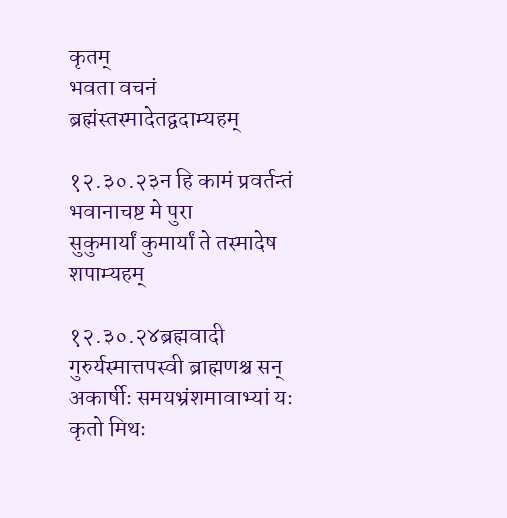कृतम्
भवता वचनं ब्रह्मंस्तस्मादेतद्वदाम्यहम्

१२.३०.२३न हि कामं प्रवर्तन्तं भवानाचष्ट मे पुरा
सुकुमार्यां कुमार्यां ते तस्मादेष शपाम्यहम्

१२.३०.२४ब्रह्मवादी गुरुर्यस्मात्तपस्वी ब्राह्मणश्च सन्
अकार्षीः समयभ्रंशमावाभ्यां यः कृतो मिथः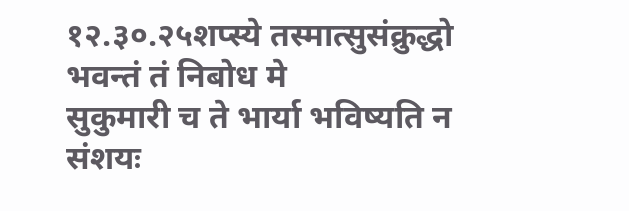१२.३०.२५शप्स्ये तस्मात्सुसंक्रुद्धो भवन्तं तं निबोध मे
सुकुमारी च ते भार्या भविष्यति न संशयः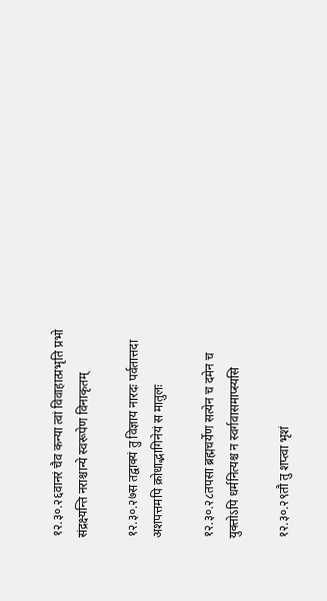१२.३०.२६वानरं चैव कन्या त्वां विवाहात्प्रभृति प्रभो
संद्रक्ष्यन्ति नराश्चान्ये स्वरूपेण विनाकृतम्

१२.३०.२७स तद्वाक्यं तु विज्ञाय नारदः पर्वतात्तदा
अशपत्तमपि क्रोधाद्भागिनेयं स मातुलः

१२.३०.२८तपसा ब्रह्मचर्येण सत्येन च दमेन च
युक्तोऽपि धर्मनित्यश्च न स्वर्गवासमाप्स्यसि

१२.३०.२९तौ तु शप्त्वा भृशं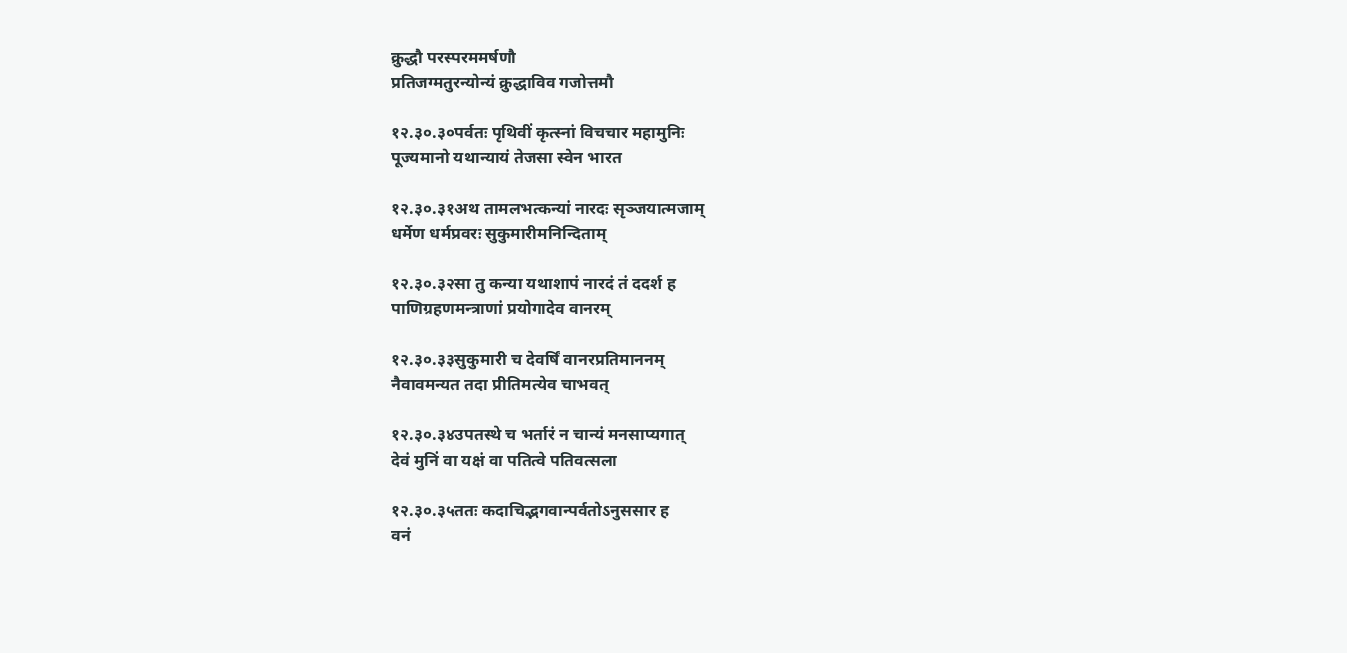क्रुद्धौ परस्परममर्षणौ
प्रतिजग्मतुरन्योन्यं क्रुद्धाविव गजोत्तमौ

१२.३०.३०पर्वतः पृथिवीं कृत्स्नां विचचार महामुनिः
पूज्यमानो यथान्यायं तेजसा स्वेन भारत

१२.३०.३१अथ तामलभत्कन्यां नारदः सृञ्जयात्मजाम्
धर्मेण धर्मप्रवरः सुकुमारीमनिन्दिताम्

१२.३०.३२सा तु कन्या यथाशापं नारदं तं ददर्श ह
पाणिग्रहणमन्त्राणां प्रयोगादेव वानरम्

१२.३०.३३सुकुमारी च देवर्षिं वानरप्रतिमाननम्
नैवावमन्यत तदा प्रीतिमत्येव चाभवत्

१२.३०.३४उपतस्थे च भर्तारं न चान्यं मनसाप्यगात्
देवं मुनिं वा यक्षं वा पतित्वे पतिवत्सला

१२.३०.३५ततः कदाचिद्भगवान्पर्वतोऽनुससार ह
वनं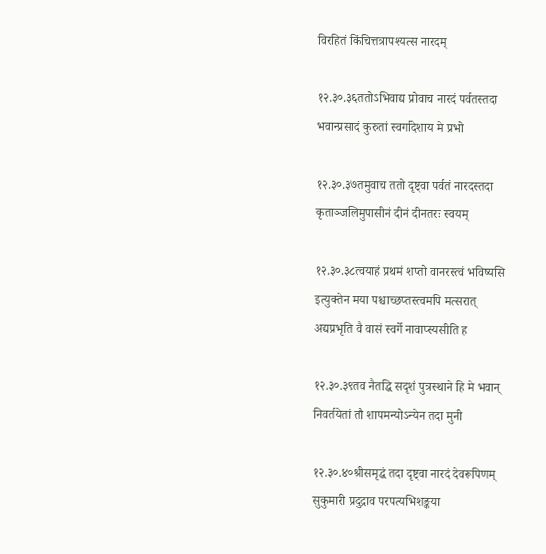विरहितं किंचित्तत्रापश्यत्स नारदम्

१२.३०.३६ततोऽभिवाद्य प्रोवाच नारदं पर्वतस्तदा
भवान्प्रसादं कुरुतां स्वर्गादेशाय मे प्रभो

१२.३०.३७तमुवाच ततो दृष्ट्वा पर्वतं नारदस्तदा
कृताञ्जलिमुपासीनं दीनं दीनतरः स्वयम्

१२.३०.३८त्वयाहं प्रथमं शप्तो वानरस्त्वं भविष्यसि
इत्युक्तेन मया पश्चाच्छप्तस्त्वमपि मत्सरात्
अद्यप्रभृति वै वासं स्वर्गे नावाप्स्यसीति ह

१२.३०.३९तव नैतद्धि सदृशं पुत्रस्थाने हि मे भवान्
निवर्तयेतां तौ शापमन्योऽन्येन तदा मुनी

१२.३०.४०श्रीसमृद्धं तदा दृष्ट्वा नारदं देवरूपिणम्
सुकुमारी प्रदुद्राव परपत्यभिशङ्कया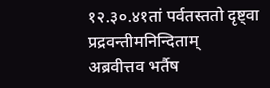१२.३०.४१तां पर्वतस्ततो दृष्ट्वा प्रद्रवन्तीमनिन्दिताम्
अब्रवीत्तव भर्तैष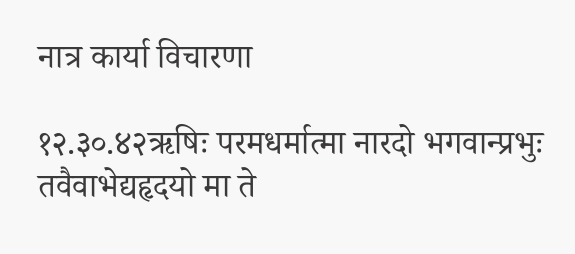नात्र कार्या विचारणा

१२.३०.४२ऋषिः परमधर्मात्मा नारदो भगवान्प्रभुः
तवैवाभेद्यहृदयो मा ते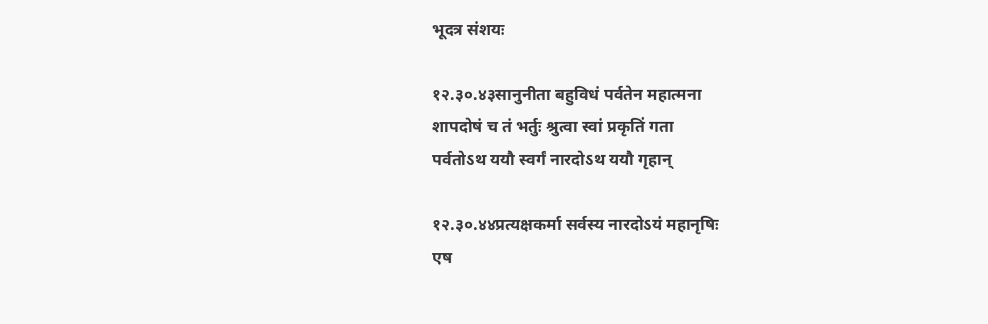भूदत्र संशयः

१२.३०.४३सानुनीता बहुविधं पर्वतेन महात्मना
शापदोषं च तं भर्तुः श्रुत्वा स्वां प्रकृतिं गता
पर्वतोऽथ ययौ स्वर्गं नारदोऽथ ययौ गृहान्

१२.३०.४४प्रत्यक्षकर्मा सर्वस्य नारदोऽयं महानृषिः
एष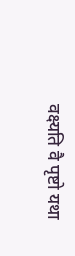वक्ष्यति वै पृष्टो यथा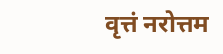वृत्तं नरोत्तम